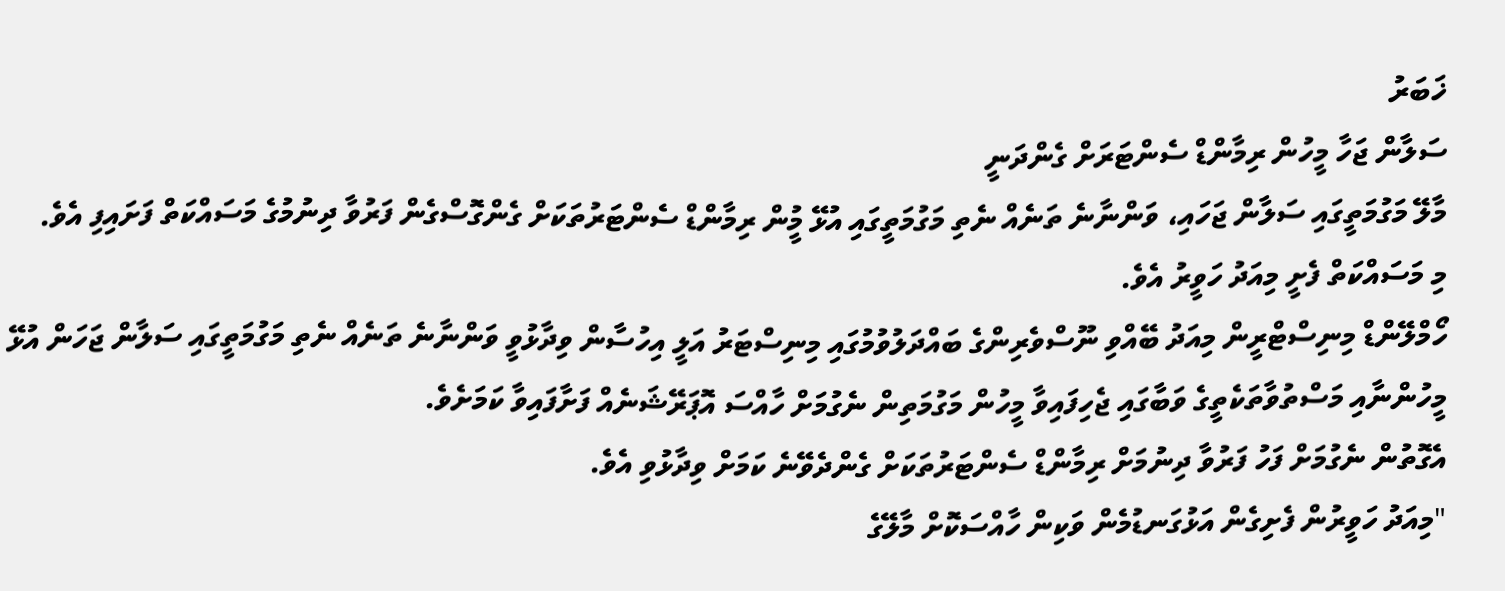ޚަބަރު
ސަލާން ޖަހާ މީހުން ރިމާންޑް ސެންޓަރަށް ގެންދަނީ
މާލޭ މަގުމަތީގައި ސަލާން ޖަހައި، ވަންނާނެ ތަނެއް ނެތި މަގުމަތީގައި އުޅޭ މީުން ރިމާންޑް ސެންޓަރުތަކަށް ގެންގޮސްގެން ފަރުވާ ދިނުމުގެ މަސައްކަތް ފަށައިފި އެވެ.
މި މަސައްކަތް ފެށީ މިއަދު ހަވީރު އެވެ.
ހޯމްލޭންޑް މިނިސްޓްރީން މިއަދު ބޭއްވި ނޫސްވެރިންގެ ބައްދަލުވުމުގައި މިނިސްޓަރު އަލީ އިހުސާން ވިދާޅުވީ ވަންނާނެ ތަނެއް ނެތި މަގުމަތީގައި ސަލާން ޖަހަން އުޅޭ މީހުންނާއި މަސްތުވާތަކެތީގެ ވަބާގައި ޖެހިފައިވާ މީހުން މަގުމަތިން ނެގުމަށް ހާއްސަ އޮޕަރޭޝަނެއް ފަށާފައިވާ ކަމަށެވެ.
އެގޮތުން ނެގުމަށް ފަހު ފަރުވާ ދިނުމަށް ރިމާންޑް ސެންޓަރުތަކަށް ގެންދެވޭނެ ކަމަށް ވިދާޅުވި އެވެ.
"މިއަދު ހަވީރުން ފެށިގެން އަޅުގަނޑުމެން ވަކިން ހާއްސަކޮށް މާލޭގެ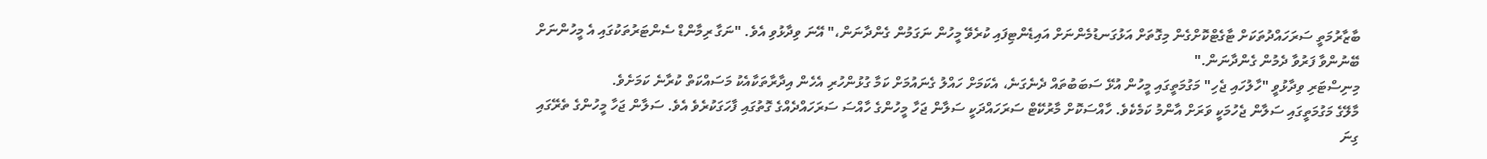ބާޒާރުމަތީ ސަރަހައްދުތަކަށް ޓާގެޓްކޮށްގެން މިގޮތަށް އަޅުގަނޑުމެންނަށް އައިޑެންޓިފައި ކުރެވޭ މީހުން ނަގަމުން ގެންދާނަން،" އޭނަ ވިދާޅުވި އެވެ. "ނަގާ ރިމާންޑް ސެންޓަރުތަކުގައި އެ މީހުންނަށް ބޭނުންވާ ފަރުވާ ދެމުން ގެންދާނަން."
މިނިސްޓަރި ވިދާޅުވީ "ހާލުހައި ޖެހި" މަގުމަތީގައި މީހުން އުޅޭ ސަބަބުތައް ދެނެގަނެ، އެކަމަށް ހައްލު ގެނައުމަށް ކަމާ ގުޅުންހުރި އެހެން އިދާރާތަކާއެކު މަސައްކަތް ކުރާނެ ކަމަށެވެ.
މާލޭގެ މަގުމަތީގައި ސަލާން ޖެހުމަކީ ވަރަށް އާންމު ކަމެކެވެ. ހާއްސަކޮށް މާރުކޭޓް ސަރަހައްދަކީ ސަލާން ޖަހާ މީހުންގެ ހާއްސަ ސަރަހައްދެއްގެ ގޮތުގައި ފާހަގަކުރެވެ އެވެ. ސަލާން ޖަހާ މީހުންގެ ތެރޭގައި ގިނަ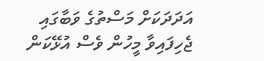އަދަދަކަށް މަސްތުގެ ވަބާގައި ޖެހިފައިވާ މީހުން ވެސް އުޅޭކަން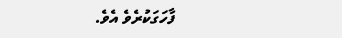ފާހަގަކުރެވެ އެވެ.